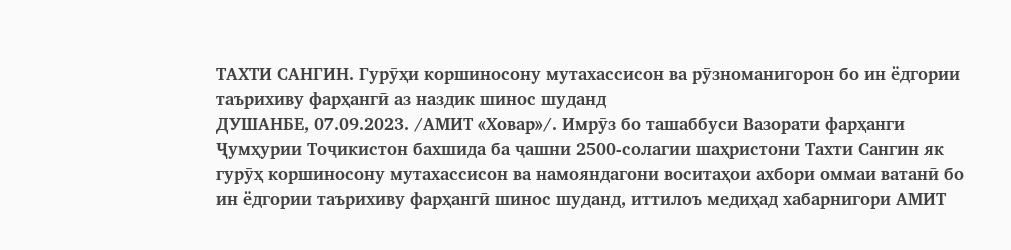ТАХТИ САНГИН. Гурӯҳи коршиносону мутахассисон ва рӯзноманигорон бо ин ёдгории таърихиву фарҳангӣ аз наздик шинос шуданд
ДУШАНБЕ, 07.09.2023. /АМИТ «Ховар»/. Имрӯз бо ташаббуси Вазорати фарҳанги Ҷумҳурии Тоҷикистон бахшида ба ҷашни 2500-солагии шаҳристони Тахти Сангин як гурӯҳ коршиносону мутахассисон ва намояндагони воситаҳои ахбори оммаи ватанӣ бо ин ёдгории таърихиву фарҳангӣ шинос шуданд, иттилоъ медиҳад хабарнигори АМИТ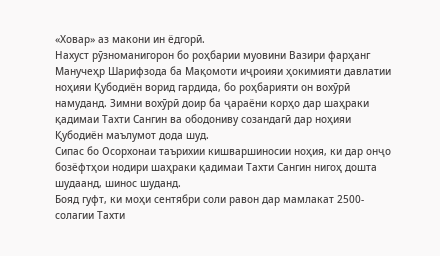«Ховар» аз макони ин ёдгорӣ.
Нахуст рӯзноманигорон бо роҳбарии муовини Вазири фарҳанг Манучеҳр Шарифзода ба Мақомоти иҷроияи ҳокимияти давлатии ноҳияи Қубодиён ворид гардида, бо роҳбарияти он вохӯрӣ намуданд. Зимни вохӯрӣ доир ба ҷараёни корҳо дар шаҳраки қадимаи Тахти Сангин ва ободониву созандагӣ дар ноҳияи Қубодиён маълумот дода шуд.
Сипас бо Осорхонаи таърихии кишваршиносии ноҳия, ки дар онҷо бозёфтҳои нодири шаҳраки қадимаи Тахти Сангин нигоҳ дошта шудаанд, шинос шуданд.
Бояд гуфт, ки моҳи сентябри соли равон дар мамлакат 2500-солагии Тахти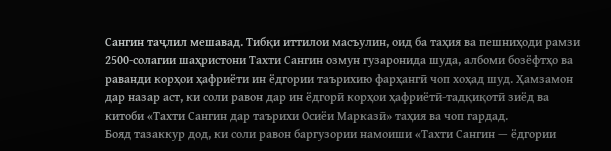Сангин таҷлил мешавад. Тибқи иттилои масъулин, оид ба таҳия ва пешниҳоди рамзи 2500-солагии шаҳристони Тахти Сангин озмун гузаронида шуда, албоми бозёфтҳо ва раванди корҳои ҳафриёти ин ёдгории таърихию фарҳангӣ чоп хоҳад шуд. Ҳамзамон дар назар аст, ки соли равон дар ин ёдгорӣ корҳои ҳафриётӣ-тадқиқотӣ зиёд ва китоби «Тахти Сангин дар таърихи Осиёи Марказӣ» таҳия ва чоп гардад.
Бояд тазаккур дод, ки соли равон баргузории намоиши «Тахти Сангин — ёдгории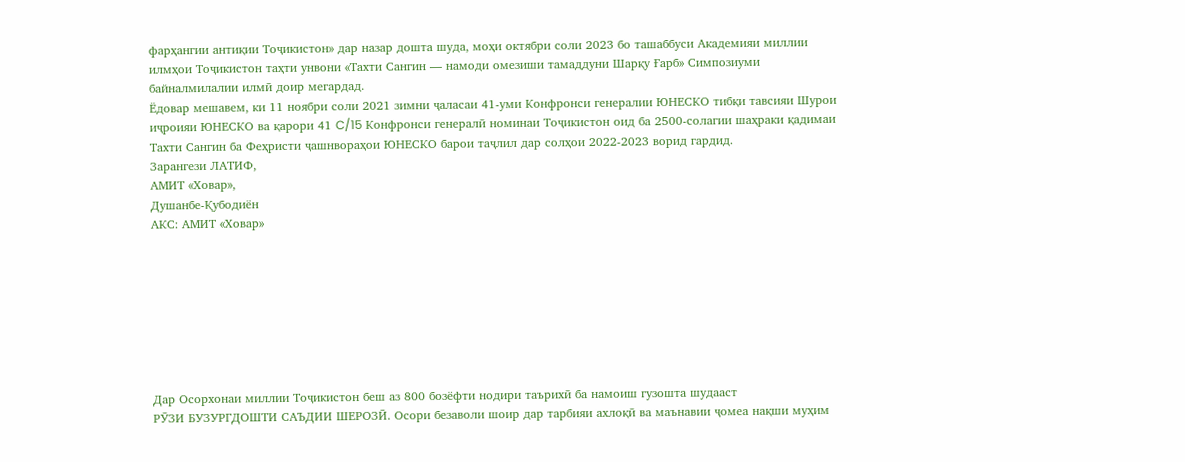фарҳангии антиқии Тоҷикистон» дар назар дошта шуда, моҳи октябри соли 2023 бо ташаббуси Академияи миллии илмҳои Тоҷикистон таҳти унвони «Тахти Сангин — намоди омезиши тамаддуни Шарқу Ғарб» Симпозиуми байналмилалии илмӣ доир мегардад.
Ёдовар мешавем, ки 11 ноябри соли 2021 зимни ҷаласаи 41-уми Конфронси генералии ЮНЕСКО тибқи тавсияи Шурои иҷроияи ЮНЕСКО ва қарори 41 C/15 Конфронси генералӣ номинаи Тоҷикистон оид ба 2500-солагии шаҳраки қадимаи Тахти Сангин ба Феҳристи ҷашнвораҳои ЮНЕСКО барои таҷлил дар солҳои 2022-2023 ворид гардид.
Зарангези ЛАТИФ,
АМИТ «Ховар»,
Душанбе-Қубодиён
АКС: АМИТ «Ховар»








Дар Осорхонаи миллии Тоҷикистон беш аз 800 бозёфти нодири таърихӣ ба намоиш гузошта шудааст
РӮЗИ БУЗУРГДОШТИ САЪДИИ ШЕРОЗӢ. Осори безаволи шоир дар тарбияи ахлоқӣ ва маънавии ҷомеа нақши муҳим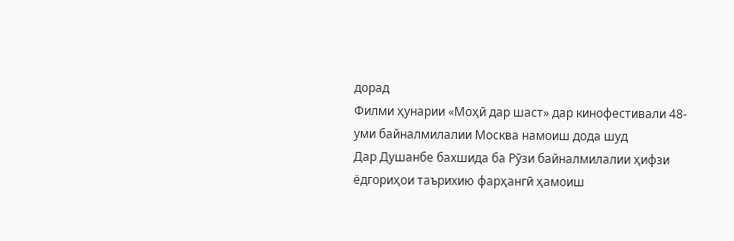дорад
Филми ҳунарии «Моҳӣ дар шаст» дар кинофестивали 48-уми байналмилалии Москва намоиш дода шуд
Дар Душанбе бахшида ба Рӯзи байналмилалии ҳифзи ёдгориҳои таърихию фарҳангӣ ҳамоиш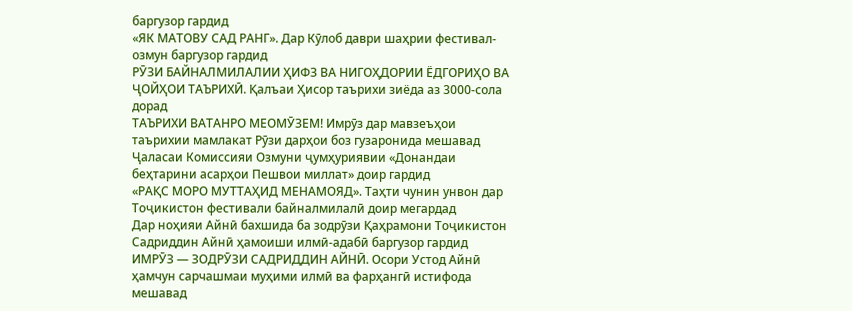баргузор гардид
«ЯК МАТОВУ САД РАНГ». Дар Кӯлоб даври шаҳрии фестивал-озмун баргузор гардид
РӮЗИ БАЙНАЛМИЛАЛИИ ҲИФЗ ВА НИГОҲДОРИИ ЁДГОРИҲО ВА ҶОЙҲОИ ТАЪРИХӢ. Қалъаи Ҳисор таърихи зиёда аз 3000-сола дорад
ТАЪРИХИ ВАТАНРО МЕОМӮЗЕМ! Имрӯз дар мавзеъҳои таърихии мамлакат Рӯзи дарҳои боз гузаронида мешавад
Ҷаласаи Комиссияи Озмуни ҷумҳуриявии «Донандаи беҳтарини асарҳои Пешвои миллат» доир гардид
«РАҚС МОРО МУТТАҲИД МЕНАМОЯД». Таҳти чунин унвон дар Тоҷикистон фестивали байналмилалӣ доир мегардад
Дар ноҳияи Айнӣ бахшида ба зодрӯзи Қаҳрамони Тоҷикистон Садриддин Айнӣ ҳамоиши илмӣ-адабӣ баргузор гардид
ИМРӮЗ — ЗОДРӮЗИ САДРИДДИН АЙНӢ. Осори Устод Айнӣ ҳамчун сарчашмаи муҳими илмӣ ва фарҳангӣ истифода мешавад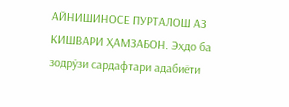АЙНИШИНОСЕ ПУРТАЛОШ АЗ КИШВАРИ ҲАМЗАБОН. Эҳдо ба зодрӯзи сардафтари адабиёти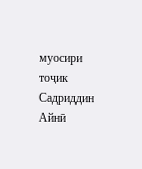муосири тоҷик Садриддин Айнӣ